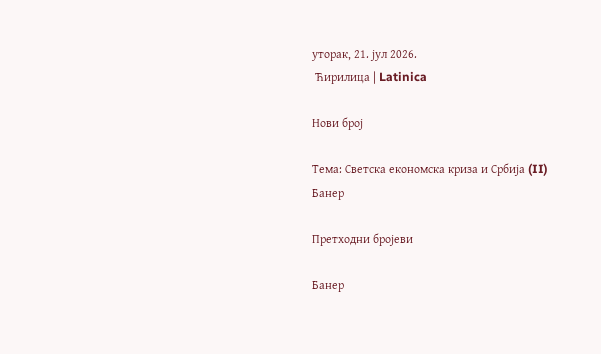уторак, 21. јул 2026.
 Ћирилица | Latinica

Нови број

Тема: Светска економска криза и Србија (II)
Банер

Претходни бројеви

Банер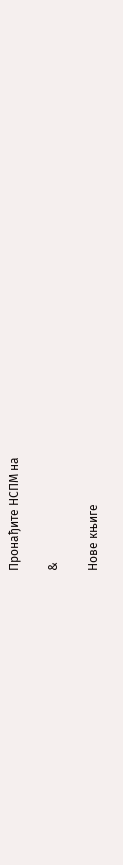Пронађите НСПМ на

&

Нове књиге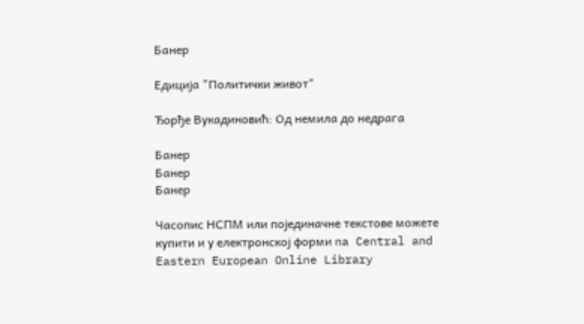Банер

Едиција "Политички живот"

Ђорђе Вукадиновић: Од немила до недрага

Банер
Банер
Банер

Часопис НСПМ или појединачне текстове можете купити и у електронској форми na Central and Eastern European Online Library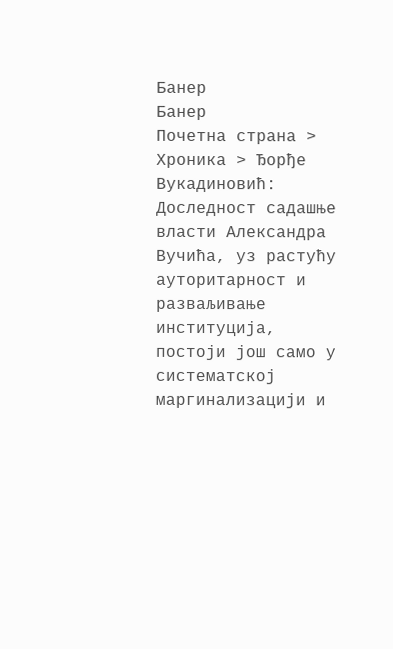Банер
Банер
Почетна страна > Хроника > Ђорђе Вукадиновић: Доследност садашње власти Александра Вучића, уз растућу ауторитарност и разваљивање институција, постоји још само у систематској маргинализацији и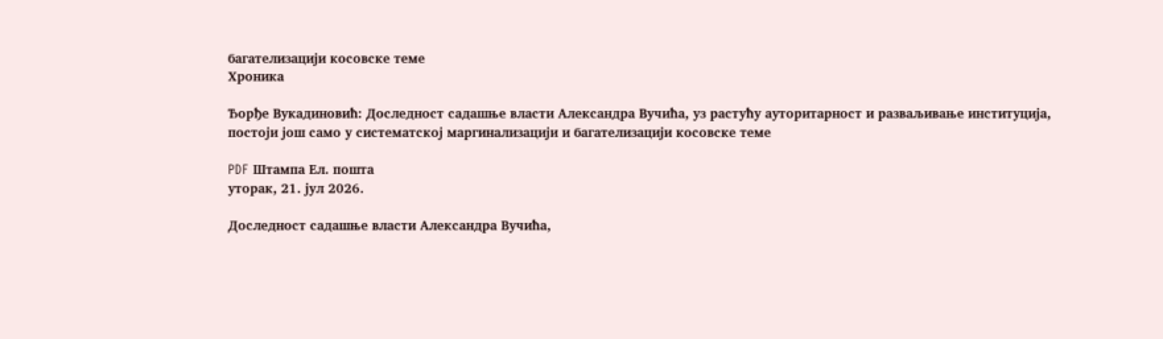багателизацији косовске теме
Хроника

Ђорђе Вукадиновић: Доследност садашње власти Александра Вучића, уз растућу ауторитарност и разваљивање институција, постоји још само у систематској маргинализацији и багателизацији косовске теме

PDF Штампа Ел. пошта
уторак, 21. јул 2026.

Доследност садашње власти Александра Вучића,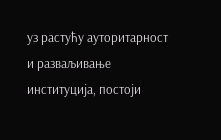уз растућу ауторитарност и разваљивање институција, постоји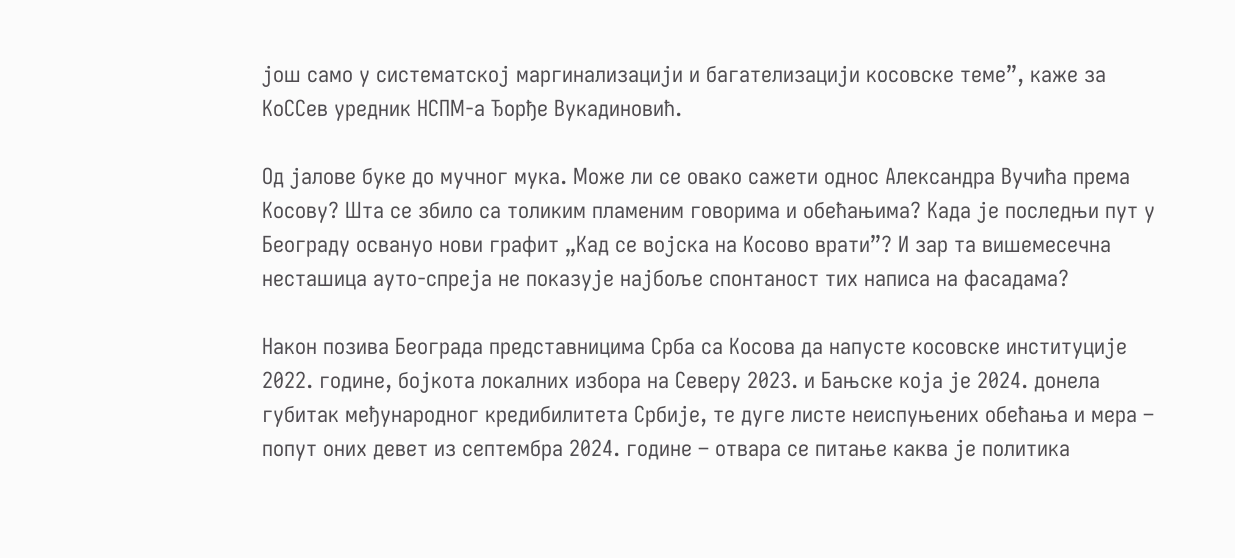још само у систематској маргинализацији и багателизацији косовске теме”, каже за КоССев уредник НСПМ-а Ђорђе Вукадиновић.

Од јалове буке до мучног мука. Може ли се овако сажети однос Александра Вучића према Косову? Шта се збило са толиким пламеним говорима и обећањима? Када је последњи пут у Београду освануо нови графит „Кад се војска на Косово врати”? И зар та вишемесечна несташица ауто-спреја не показује најбоље спонтаност тих написа на фасадама?

Након позива Београда представницима Срба са Косова да напусте косовске институције 2022. године, бојкота локалних избора на Северу 2023. и Бањске која је 2024. донела губитак међународног кредибилитета Србије, те дуге листе неиспуњених обећања и мера – попут оних девет из септембра 2024. године – отвара се питање каква је политика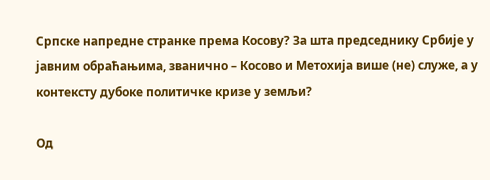Српске напредне странке према Косову? За шта председнику Србије у јавним обраћањима, званично – Косово и Метохија више (не) служе, а у контексту дубоке политичке кризе у земљи?

Од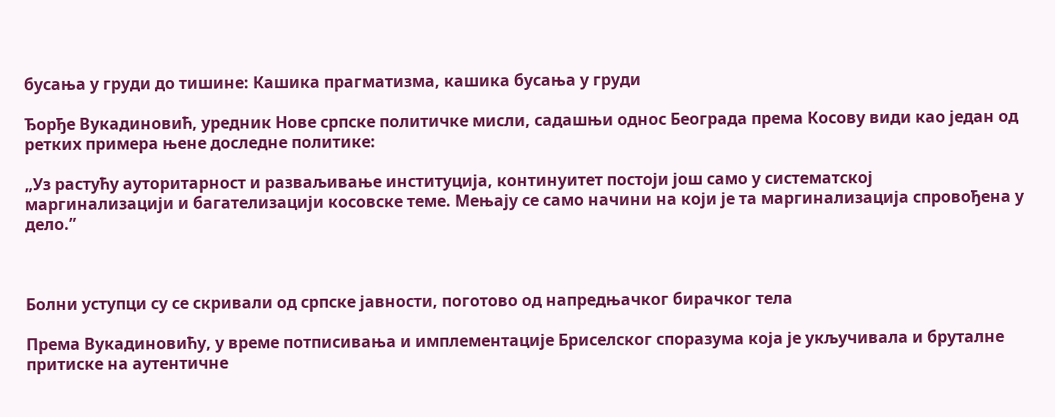бусања у груди до тишине: Кашика прагматизма, кашика бусања у груди

Ђорђе Вукадиновић, уредник Нове српске политичке мисли, садашњи однос Београда према Косову види као један од ретких примера њене доследне политике:

„Уз растућу ауторитарност и разваљивање институција, континуитет постоји још само у систематској маргинализацији и багателизацији косовске теме. Мењају се само начини на који је та маргинализација спровођена у дело.”



Болни уступци су се скривали од српске јавности, поготово од напредњачког бирачког тела

Према Вукадиновићу, у време потписивања и имплементације Бриселског споразума која је укључивала и бруталне притиске на аутентичне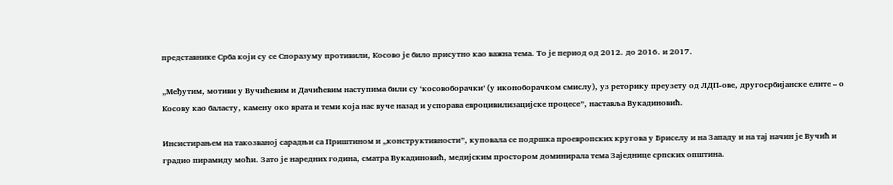представнике Срба који су се Споразуму противили, Косово је било присутно као важна тема. То је период од 2012. до 2016. и 2017.

„Међутим, мотиви у Вучићевим и Дачићевим наступима били су ‘косовоборачки’ (у иконоборачком смислу), уз реторику преузету од ЛДП-ове, другосрбијанске елите – о Косову као баласту, камену око врата и теми која нас вуче назад и успорава евроцивилизацијске процесе”, наставља Вукадиновић.

Инсистирањем на такозваној сарадњи са Приштином и „конструктивности”, куповала се подршка проевропских кругова у Бриселу и на Западу и на тај начин је Вучић и градио пирамиду моћи. Зато је наредних година, сматра Вукадиновић, медијским простором доминирала тема Заједнице српских општина.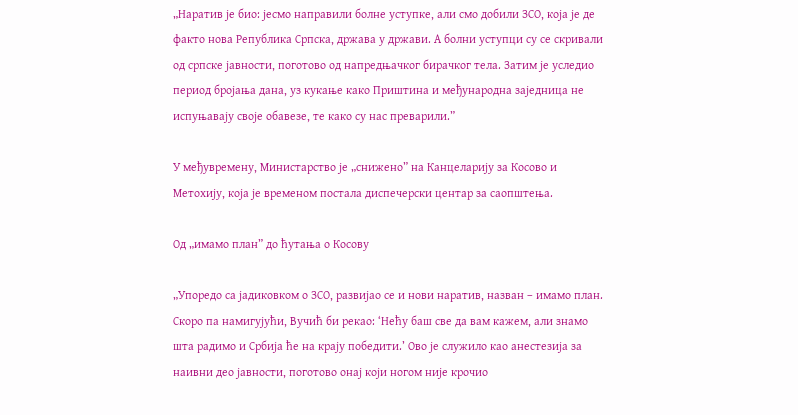„Наратив је био: јесмо направили болне уступке, али смо добили ЗСО, која је де факто нова Република Српска, држава у држави. А болни уступци су се скривали од српске јавности, поготово од напредњачког бирачког тела. Затим је уследио период бројања дана, уз кукање како Приштина и међународна заједница не испуњавају своје обавезе, те како су нас преварили.”

У међувремену, Министарство је „снижено” на Канцеларију за Косово и Метохију, која је временом постала диспечерски центар за саопштења.

Од „имамо план” до ћутања о Косову

„Упоредо са јадиковком о ЗСО, развијао се и нови наратив, назван – имамо план. Скоро па намигујући, Вучић би рекао: ‘Нећу баш све да вам кажем, али знамо шта радимо и Србија ће на крају победити.’ Ово је служило као анестезија за наивни део јавности, поготово онај који ногом није крочио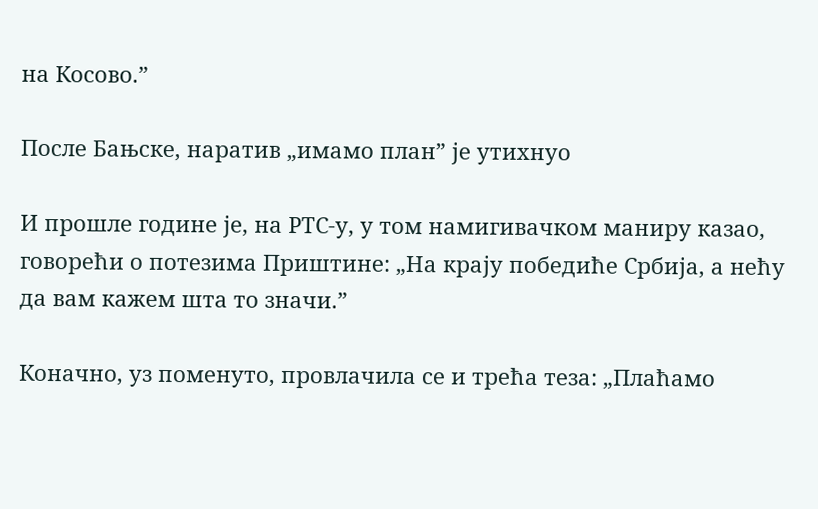на Косово.”

После Бањске, наратив „имамо план” је утихнуо

И прошле године је, на РТС-у, у том намигивачком маниру казао, говорећи о потезима Приштине: „На крају победиће Србија, а нећу да вам кажем шта то значи.”

Коначно, уз поменуто, провлачила се и трећа теза: „Плаћамо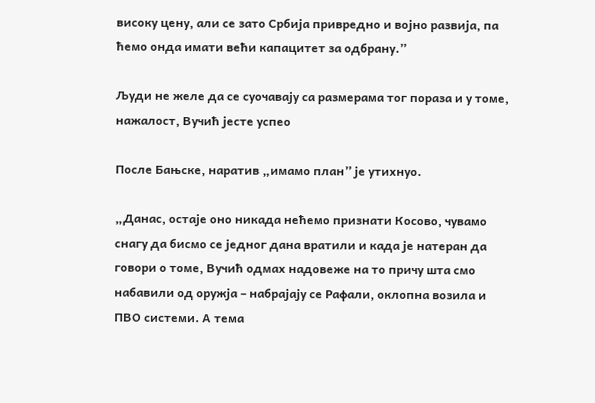високу цену, али се зато Србија привредно и војно развија, па ћемо онда имати већи капацитет за одбрану.”

Људи не желе да се суочавају са размерама тог пораза и у томе, нажалост, Вучић јесте успео

После Бањске, наратив „имамо план” је утихнуо.

„Данас, остаје оно никада нећемо признати Косово, чувамо снагу да бисмо се једног дана вратили и када је натеран да говори о томе, Вучић одмах надовеже на то причу шта смо набавили од оружја – набрајају се Рафали, оклопна возила и ПВО системи. А тема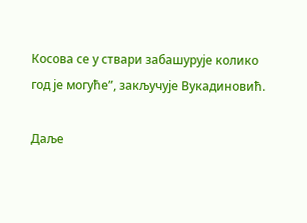Косова се у ствари забашурује колико год је могуће”, закључује Вукадиновић.

Даље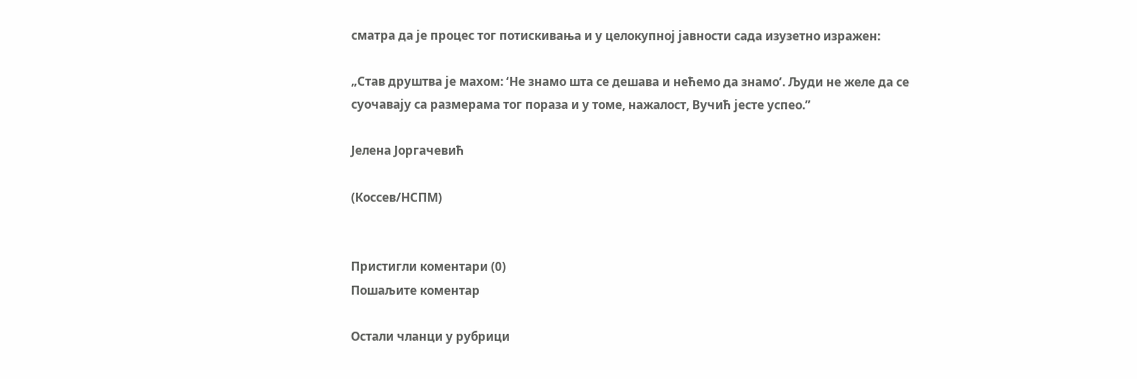сматра да је процес тог потискивања и у целокупној јавности сада изузетно изражен:

„Став друштва је махом: ‘Не знамо шта се дешава и нећемо да знамо’. Људи не желе да се суочавају са размерама тог пораза и у томе, нажалост, Вучић јесте успео.”

Јелена Јоргачевић

(Коссев/НСПМ)


Пристигли коментари (0)
Пошаљите коментар

Остали чланци у рубрици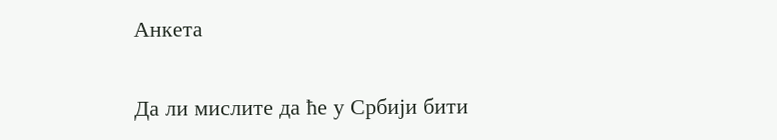Анкета

Да ли мислите да ће у Србији бити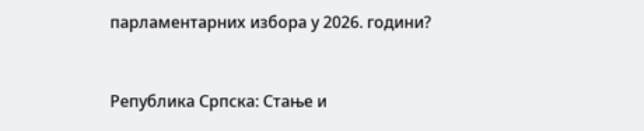парламентарних избора у 2026. години?


Република Српска: Стање и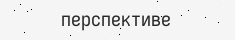перспективе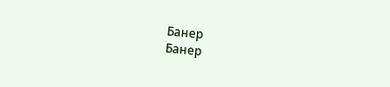Банер
Банер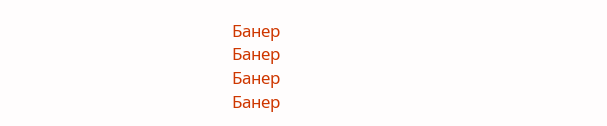Банер
Банер
Банер
Банер